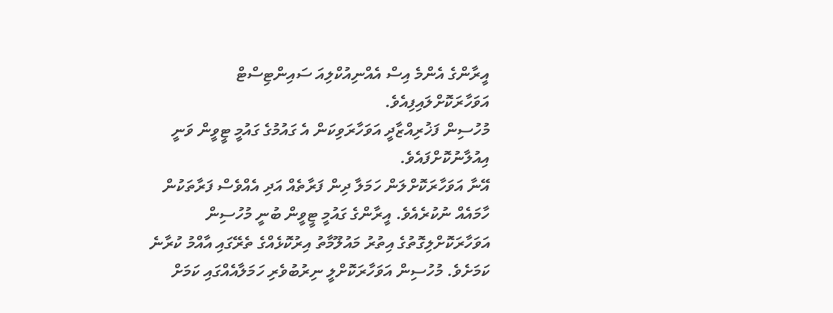އީރާންގެ އެންމެ އިސް އެއްނިއުކްލިއަ ސައިންޓިސްޓް އަވަހާރަކޮށްލައިފިއެވެ.
މުހުސިން ފަޚުރިއްޒާދީ އަވަހާރަވިކަން އެ ގައުމުގެ ގައުމީ ޓީވީން ވަނީ އިއުލާނުކޮށްފައެވެ.
އޭނާ އަވަހާރަކޮށްލަން ހަމަލާ ދިން ފަރާތެއް އަދި އެއްވެސް ފަރާތަކުން ހާމައެއް ނުކުރެއެވެ. އީރާންގެ ގައުމީ ޓީވީން ބުނީ މުހުސިން އަވަހާރަކޮށްލިގޮތުގެ އިތުރު މައުލޫމާތު އިރުކޮޅެއްގެ ތެރޭގައި އާއްމު ކުރާނެ ކަމަށެވެ. މުހުސިން އަވަހާރަކޮށްލީ ނިރުބުވެރި ހަމަލާއެއްގައި ކަމަށް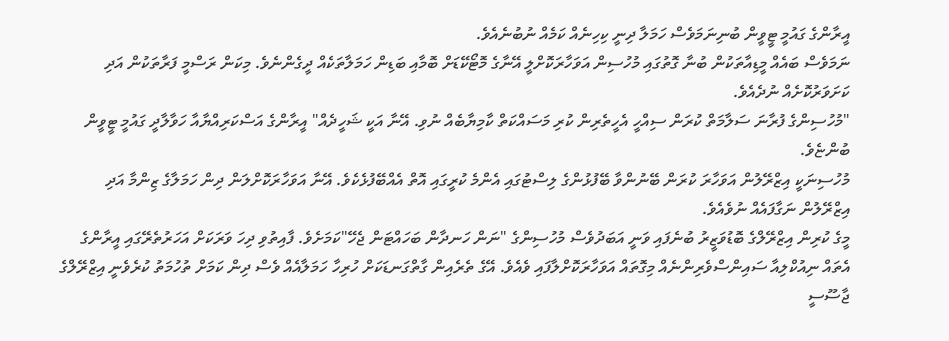އީރާންގެ ގައުމީ ޓީވީން ބުނިނަމަވެސް ހަމަލާ ދިނީ ކިހިނެއް ކަމެއް ނުބުނެއެވެ.
ނަމަވެސް ބައެއް މީޑިއާތަކުން ބުނާ ގޮތުގައި މުހުސިން އަވަހާރަކޮށްލީ އޭނާގެ މޮޓޯކޭޑަށް ބޮމާއި ބަޑިން ހަމަލާތަކެއް ދީގެންނެވެ. މިކަން ރަސްމީ ފަރާތަކުން އަދި ކަށަވަރުކޮށެއް ނުދެއެވެ.
"މުހުސިންގެ ފުރާނަ ސަލާމަތް ކުރަން ސިއްހީ އެހީތެރިން ކުރި މަސައްކަތް ކާމިޔާބެއް ނުވި. އޭނާ އަކީ ޝަހީދެއް" އީރާންގެ އަސްކަރިއްޔާއާ ހަވާލާދީ ގައުމީ ޓީވީން ބުންޏެވެ.
މުހުސިނަކީ އިޒްރޭލުން އަވަހާރަ ކުރަން ބޭނުންވާ ބޭފުޅުންގެ ލިސްޓުގައި އެންމެ ކުރީގައި އޮތް އެއްބޭފުޅެކެވެ. އޭނާ އަވަހާރަކޮށްލަން ދިން ހަމަލާގެ ޒިންމާ އަދި އިޒްރޭލުން ނަގާފައެއް ނުވެއެވެ.
މީގެ ކުރިން އިޒްރޭލްގެ ބޮޑުވަޒީރު ބުނެފައި ވަނީ އަބަދުވެސް މުހުސިންގެ "ނަން ހަނދާން ބަހައްޓަން ޖެހޭ"ކަމަށެވެ. ފާއިތުވި ދިހަ ވަރަކަށް އަހަރުތެރޭގައި އީރާންގެ އެތައް ނިއުކްލިއާ ސައިންސްވެރިންނެއް މިގޮތައް އަވަހާރަކޮށްލާފައި ވެއެވެ. އޭގެ ތެރެއިން ގާތްގަނޑަކަށް ހުރިހާ ހަމަލާއެއް ވެސް ދިން ކަމަށް ތުހުމަތު ކުރެވެނީ އިޒްރޭލްގެ ޖާސޫސީ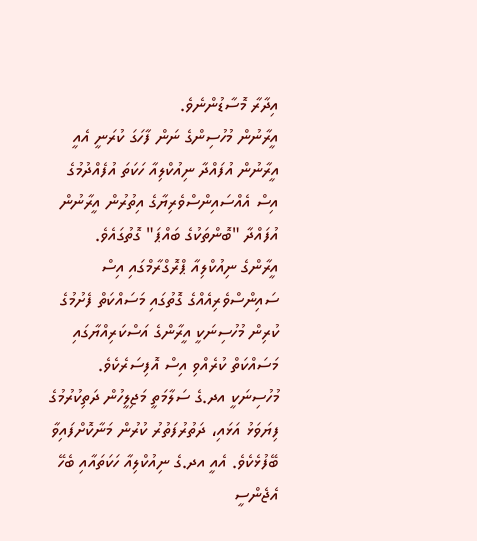އިދާރާ މޮސާޑުންނެވެ.
އީރާނުން މުހުސިންގެ ނަން ފާހަގަ ކުރަނީ އެއީ އީރާނުން އުފައްދާ ނިއުކްލިއާ ހަކަތަ އުފެއްދުމުގެ އިސް އެއްސައިންސްވެރިޔާގެ އިތުރުން އީރާނުން އުފައްދާ "ބޮންތަކުގެ ބައްޕަ" ގޮތުގައެވެ.
އީރާންގެ ނިއުކްލިއާ ޕްރޮގްރާމްގައި އިސް ސައިންސްވެރިއެއްގެ ގޮތުގައި މަސައްކަތް ފެށުމުގެ ކުރިން މުހުސިނަކީ އީރާންގެ އަސްކަރިއްޔާގައި މަސައްކަތް ކުރެއްވި އިސް އޮފިސަރެކެވެ.
މުހުސިނަކީ އދ.ގެ ސަލާމަތީ މަޖިލީހުން ދަތިކުރުމުގެ ފިޔަވަޅު އަޅައި، ދަތުރުފަތުރު ކުރުން މަނާކޮށްފައިވާ ބޭފުޅެކެވެ. އެއީ އދ.ގެ ނިއުކްލިއާ ހަކަތައާއި ބެހޭ އެޖެންސީ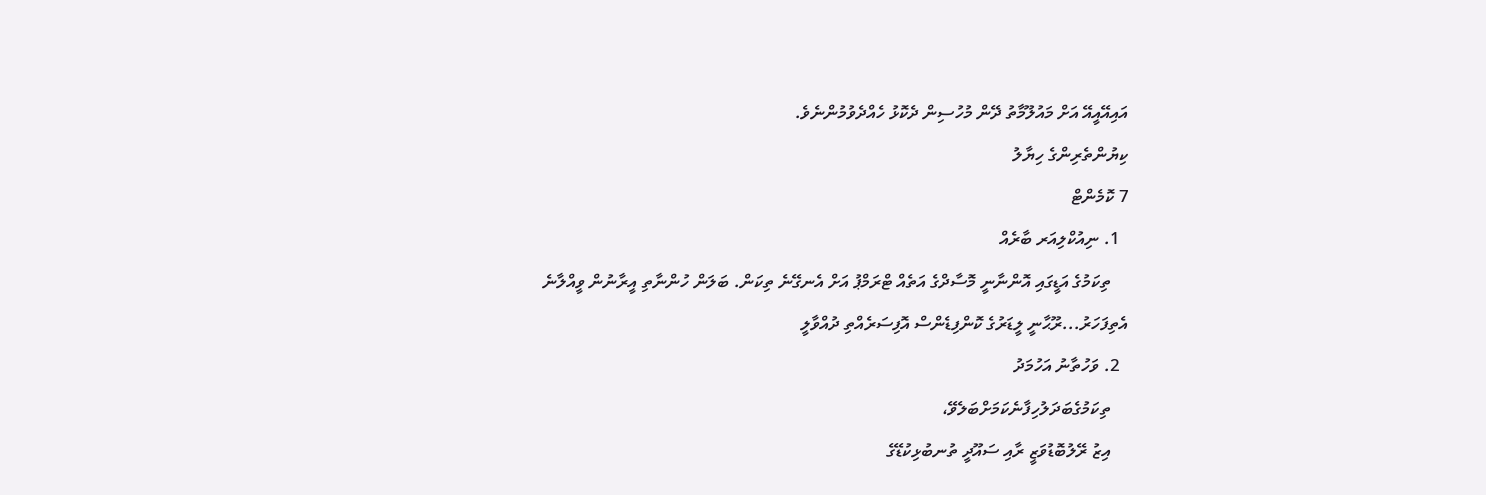އައިއޭއީއޭ އަށް މައުލޫމާތު ދޭން މުހުސިން ދެކޮޅު ހެއްދެވުމުންނެވެ.
ކިޔުންތެރިންގެ ހިޔާލު
7 ކޮމެންޓް
  1. ނިއުކްލިއަރ ބާރެއް
    ތިކަމުގެ އަޑީގައި އޮންނާނީ މޮސާދްގެ އަތެއް ޓްރަމްޕު އަށް އެނގޭނެ ތިކަން. ބަލަން ހުންނާތި އީރާނުން ވީއްލާނެ އެތިފަހަރު...ރޫޙާނީ ލީޑަރުގެ ކޮންފިޑެންސް އޮފިސަރެއްތި ދުއްވާލީ
  2. ވަހުތާނު އަހުމަދު
    ތިކަމުގެބަދަލުހިފާނެކަމަށްބަލެވޭ،
    އިޒު ރޭލުބޮޑުވަޒީ ރާއި ސައޫދީ ތުނބުޅިކުޑޭގެ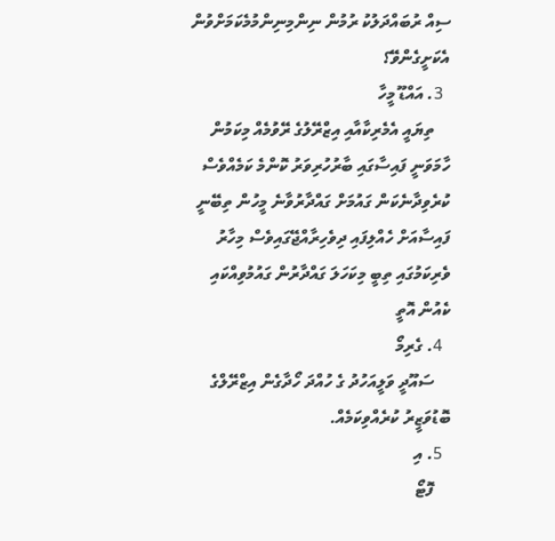ސިއް ރުބައްދަލުކު ރުމުން ނިންމިނިންމުމެކަމަށްވުން އެކަށީގެންވޭ؟
  3. އައްޑޫ މީހާ
    ތިޔައީ އެމެރިކާއާއި އިޒްރޭލުގެ ރޭވުމެއް މިކަމުން ހާމަވަނީ ފައިސާގައި ބާރުހުރިވަރު ކޮންމެ ކަމެއްވެސް ކުރެވިދާނެކަން ގައުމަށް ގައްދާރުވާނެ މީހުން ތިބޭނީ ފައިސާއަށް ހެއްލިފައި ދިވެހިރާއްޖޭގައިވެސް މިހާރު ވެރިކަމުގައި ތިބީ މިކަހަލަ ގައްދާރުން ގައުމުވިއްކައި ކެއުން އޮތީ
  4. ގެރިމޯ
    ސައޫދީ ވަލީއަހުދު ގެ ހުއްދަ ހޯދާގެން އިޒްރޭލްގެ ބޮޑުވަޒީރު ކުރެއްވިކަމެއް.
  5. އި
    ފޮޓޯ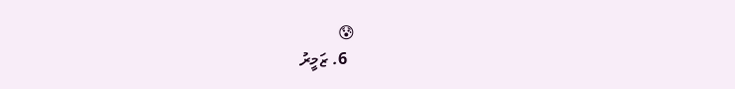😰
  6. ޒަމީރު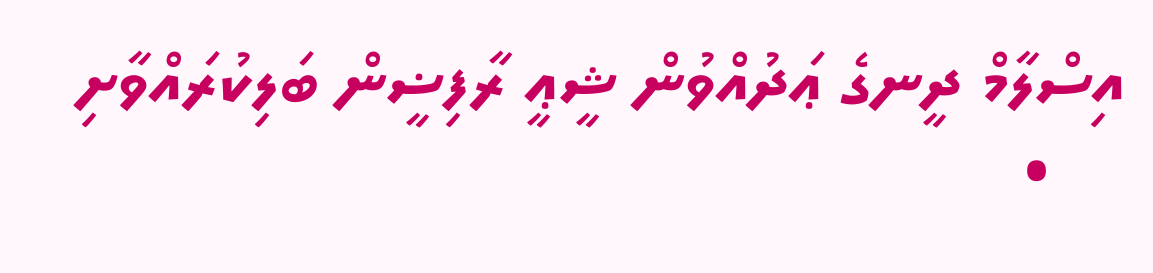އިސްލާމް ދީނގެ ޢަދުއްވުން ޝީޢީ ރާފިޟީން ބަލިކުރައްވާށި
    •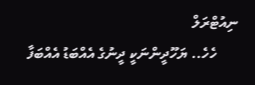ނިއުޓްރަލް
      ހެހެ.. ޔަހޫދީންނަކީ ދީނުގެ އެއްބަޑު އެއްބަފާ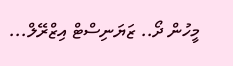މީހުން ދޯ.. ޒަޔަނިސްޓް އިޒްރޭލް...